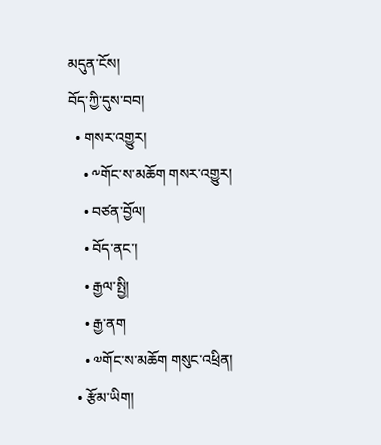མདུན་ངོས།
བོད་ཀྱི་དུས་བབ།
  • གསར་འགྱུར།
    • ༸གོང་ས་མཆོག གསར་འགྱུར།
    • བཙན་བྱོལ།
    • བོད་ནང་།
    • རྒྱལ་སྤྱི།
    • རྒྱ་ནག
    • ༧གོང་ས་མཆོག གསུང་འཕྲིན།
  • རྩོམ་ཡིག།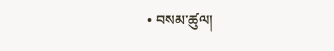• བསམ་ཚུལ།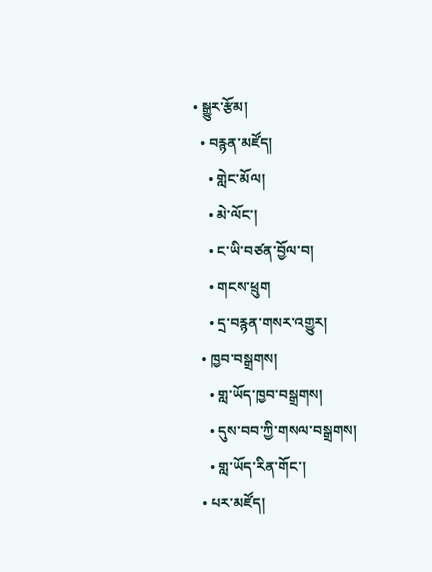• སྒྱུར་རྩོམ།
  • བརྙན་མཛོད།
    • གླེང་མོལ།
    • མེ་ལོང་།
    • ང་ཡི་བཙན་བྱོལ་བ།
    • གངས་ཕྲུག
    • དྲ་བརྙན་གསར་འགྱུར།
  • ཁྱབ་བསྒྲགས།
    • གླ་ཡོད་ཁྱབ་བསྒྲགས།
    • དུས་བབ་ཀྱི་གསལ་བསྒྲགས།
    • གླ་ཡོད་རིན་གོང་།
  • པར་མཛོད།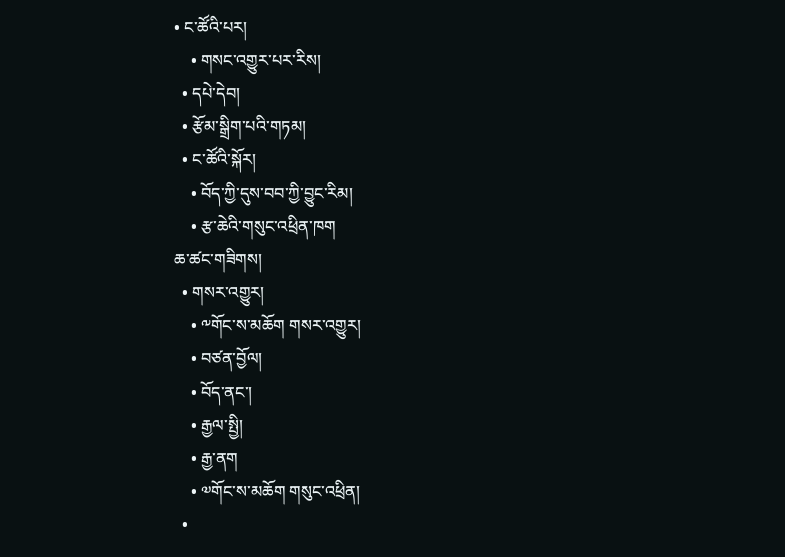• ང་ཚོའི་པར།
    • གསང་འགྱུར་པར་རིས།
  • དཔེ་དེབ།
  • རྩོམ་སྒྲིག་པའི་གཏམ།
  • ང་ཚོའི་སྐོར།
    • བོད་ཀྱི་དུས་བབ་ཀྱི་བྱུང་རིམ།
    • རྩ་ཆེའི་གསུང་འཕྲིན་ཁག
ཆ་ཚང་གཟིགས།
  • གསར་འགྱུར།
    • ༸གོང་ས་མཆོག གསར་འགྱུར།
    • བཙན་བྱོལ།
    • བོད་ནང་།
    • རྒྱལ་སྤྱི།
    • རྒྱ་ནག
    • ༧གོང་ས་མཆོག གསུང་འཕྲིན།
  •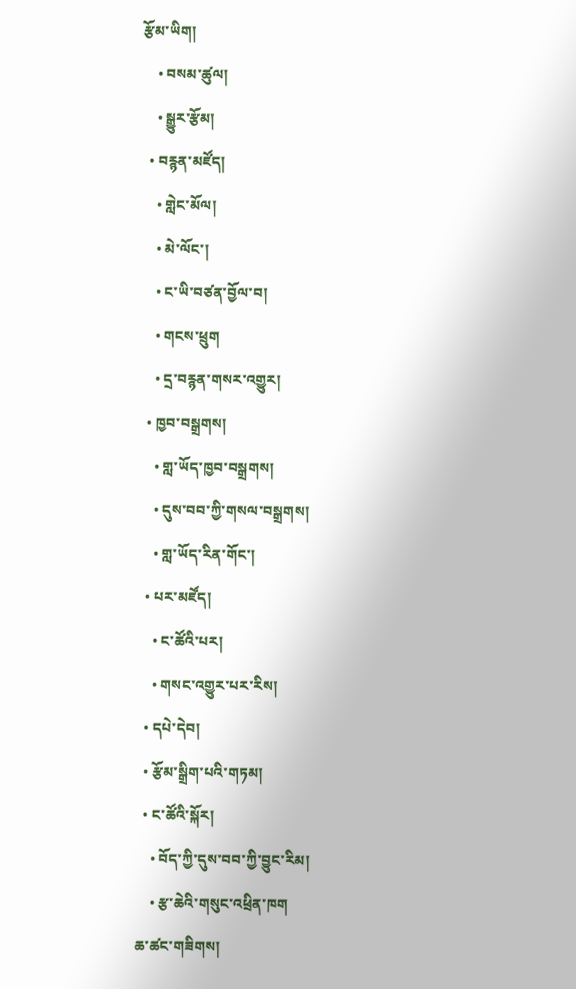རྩོམ་ཡིག།
    • བསམ་ཚུལ།
    • སྒྱུར་རྩོམ།
  • བརྙན་མཛོད།
    • གླེང་མོལ།
    • མེ་ལོང་།
    • ང་ཡི་བཙན་བྱོལ་བ།
    • གངས་ཕྲུག
    • དྲ་བརྙན་གསར་འགྱུར།
  • ཁྱབ་བསྒྲགས།
    • གླ་ཡོད་ཁྱབ་བསྒྲགས།
    • དུས་བབ་ཀྱི་གསལ་བསྒྲགས།
    • གླ་ཡོད་རིན་གོང་།
  • པར་མཛོད།
    • ང་ཚོའི་པར།
    • གསང་འགྱུར་པར་རིས།
  • དཔེ་དེབ།
  • རྩོམ་སྒྲིག་པའི་གཏམ།
  • ང་ཚོའི་སྐོར།
    • བོད་ཀྱི་དུས་བབ་ཀྱི་བྱུང་རིམ།
    • རྩ་ཆེའི་གསུང་འཕྲིན་ཁག
ཆ་ཚང་གཟིགས།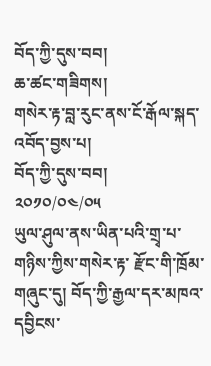བོད་ཀྱི་དུས་བབ།
ཆ་ཚང་གཟིགས།
གསེར་རྟ་བླ་རུང་ནས་ངོ་རྒོལ་སྐད་འབོད་བྱས་པ།
བོད་ཀྱི་དུས་བབ།
༢༠༡༠/༠༤/༠༥
ཡུལ་ཤུལ་ནས་ཡིན་པའི་གྲྭ་པ་གཉིས་ཀྱིས་གསེར་རྟ་ རྫོང་གི་ཁྲོམ་གཞུང་དུ། བོད་ཀྱི་རྒྱལ་དར་མཁའ་དབྱིངས་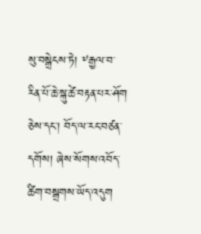སུ་བསྒྲེངས་ཏེ། ༸རྒྱལ་བ་རིན་པོ་ཆེ་སྐུ་ཚེ་བརྟན་པར་ཤོག ཅེས་དང་། བོད་ལ་རང་བཙན་དགོས། ཞེས་སོགས་འབོད་ཚིག་བསྒྲགས་ཡོད་འདུག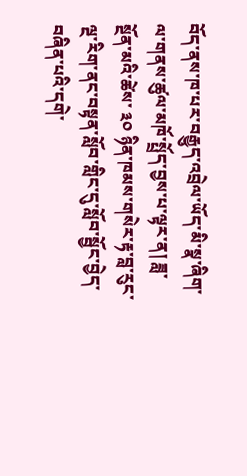བོད་ནས་ཁ་པར་བརྒྱུད་འབྲེལ་ཡོད་མི་སྣ་ཞིག་ལ་གནས་ཚུལ་མཁོ་སྤྲོད་བྱས་པ་ལྟར་ན། ཟླ་སྔོན་མའི་ཚེས་ ༣༠ ཉིན་ཁམས་གསེར་རྟ་བླ་རུང་ལྔ་རིག་ནང་བསྟན་སློབ་གླིང་དུ་སློབ་སྦྱོང་བྱེད་བཞིན་པའི་དགེ་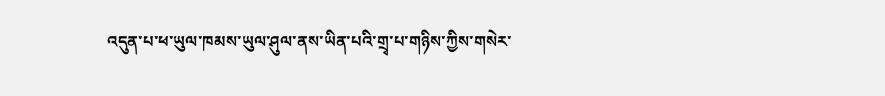འདུན་པ་ཕ་ཡུལ་ཁམས་ཡུལ་ཤུལ་ནས་ཡིན་པའི་གྲྭ་པ་གཉིས་ཀྱིས་གསེར་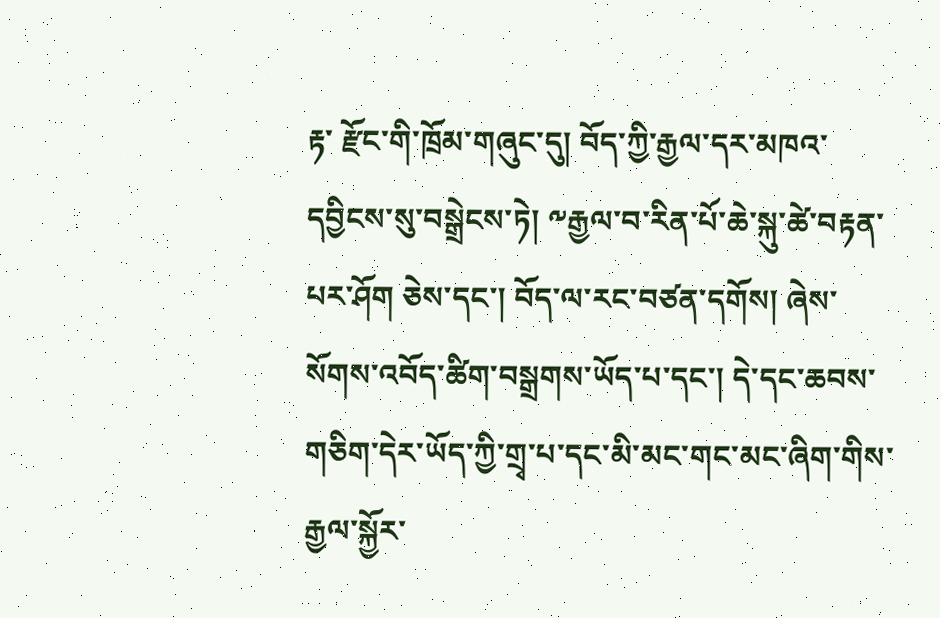རྟ་ རྫོང་གི་ཁྲོམ་གཞུང་དུ། བོད་ཀྱི་རྒྱལ་དར་མཁའ་དབྱིངས་སུ་བསྒྲེངས་ཏེ། ༸རྒྱལ་བ་རིན་པོ་ཆེ་སྐུ་ཚེ་བརྟན་པར་ཤོག ཅེས་དང་། བོད་ལ་རང་བཙན་དགོས། ཞེས་སོགས་འབོད་ཚིག་བསྒྲགས་ཡོད་པ་དང་། དེ་དང་ཆབས་གཅིག་དེར་ཡོད་ཀྱི་གྲྭ་པ་དང་མི་མང་གང་མང་ཞིག་གིས་རྒྱལ་སྐྱོར་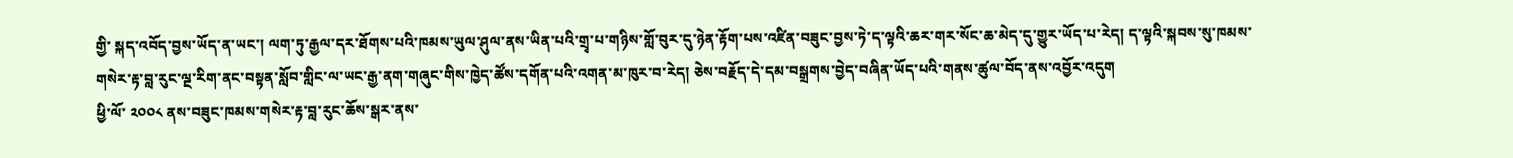གྱི་ སྐད་འབོད་བྱས་ཡོད་ན་ཡང་། ལག་ཏུ་རྒྱལ་དར་ཐོགས་པའི་ཁམས་ཡུལ་ཤུལ་ནས་ཡིན་པའི་གྲྭ་པ་གཉིས་གློ་བུར་དུ་ཉེན་རྟོག་པས་འཛིན་བཟུང་བྱས་ཏེ་ད་ལྟའི་ཆར་གར་སོང་ཆ་མེད་དུ་གྱུར་ཡོད་པ་རེད། ད་ལྟའི་སྐབས་སུ་ཁམས་གསེར་རྟ་བླ་རུང་ལྔ་རིག་ནང་བསྟན་སློབ་གླིང་ལ་ཡང་རྒྱ་ནག་གཞུང་གིས་ཁྱེད་ཚོས་དགོན་པའི་འགན་མ་ཁུར་བ་རེད། ཅེས་བརྗོད་དེ་དམ་བསྒྲགས་བྱེད་བཞིན་ཡོད་པའི་གནས་ཚུལ་བོད་ནས་འབྱོར་འདུག
ཕྱི་ལོ་ ༢༠༠༨ ནས་བཟུང་ཁམས་གསེར་རྟ་བླ་རུང་ཆོས་སྒར་ནས་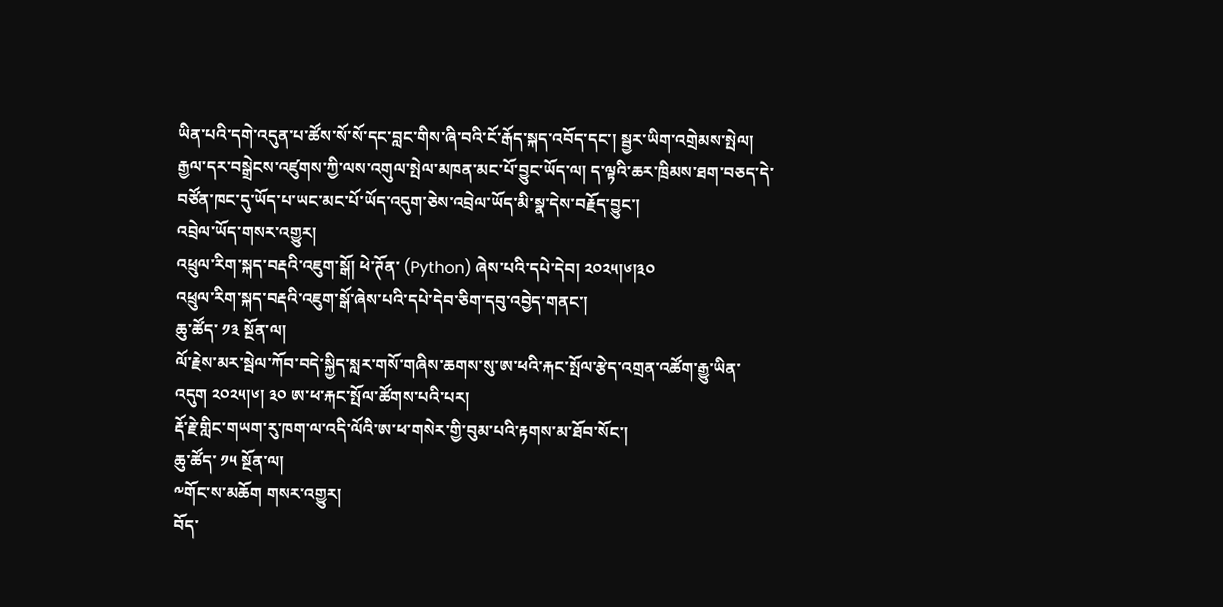ཡིན་པའི་དགེ་འདུན་པ་ཚོས་སོ་སོ་དང་བླང་གིས་ཞི་བའི་ངོ་རྒོད་སྐད་འབོད་དང་། སྦྱར་ཡིག་འགྲེམས་སྤེལ། རྒྱལ་དར་བསྒྲེངས་འཛུགས་ཀྱི་ལས་འགུལ་སྤེལ་མཁན་མང་པོ་བྱུང་ཡོད་ལ། ད་ལྟའི་ཆར་ཁྲིམས་ཐག་བཅད་དེ་བཙོན་ཁང་དུ་ཡོད་པ་ཡང་མང་པོ་ཡོད་འདུག་ཅེས་འབྲེལ་ཡོད་མི་སྣ་དེས་བརྗོད་བྱུང་།
འབྲེལ་ཡོད་གསར་འགྱུར།
འཕྲུལ་རིག་སྐད་བརྡའི་འཇུག་སྒོ། ཕེ་ཊོན་ (Python) ཞེས་པའི་དཔེ་དེབ། ༢༠༢༥།༦།༣༠
འཕྲུལ་རིག་སྐད་བརྡའི་འཇུག་སྒོ་ཞེས་པའི་དཔེ་དེབ་ཅིག་དབུ་འབྱེད་གནང་།
ཆུ་ཚོད་ ༡༣ སྔོན་ལ།
ལོ་རྗེས་མར་སྦེལ་ཀོབ་བདེ་སྐྱིད་སླར་གསོ་གཞིས་ཆགས་སུ་ཨ་ཕའི་རྐང་སྤོལ་རྩེད་འགྲན་འཚོག་རྒྱུ་ཡིན་འདུག ༢༠༢༥།༦། ༣༠ ཨ་ཕ་རྐང་སྤོལ་ཚོགས་པའི་པར།
རྡོ་རྗེ་གླིང་གཡག་རུ་ཁག་ལ་འདི་ལོའི་ཨ་ཕ་གསེར་གྱི་བུམ་པའི་རྟགས་མ་ཐོབ་སོང་།
ཆུ་ཚོད་ ༡༥ སྔོན་ལ།
༸གོང་ས་མཆོག གསར་འགྱུར།
བོད་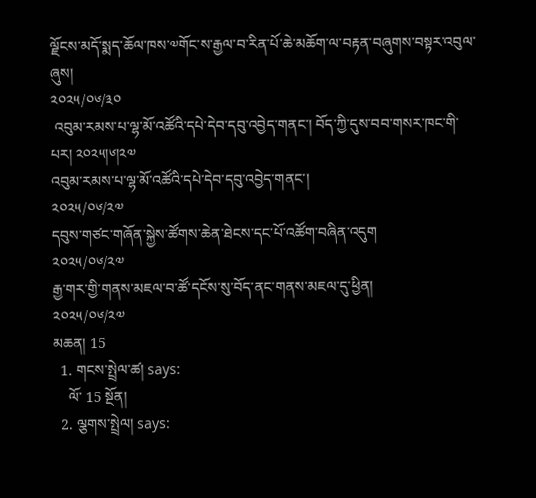ལྗོངས་མདོ་སྨད་ཆོལ་ཁས་༧གོང་ས་རྒྱལ་བ་རིན་པོ་ཆེ་མཆོག་ལ་བརྟན་བཞུགས་བསྟར་འབུལ་ཞུས།
༢༠༢༥/༠༦/༣༠
 འབུམ་རམས་པ་ལྷ་མོ་འཚོའི་དཔེ་དེབ་དབུ་འབྱེད་གནང་། བོད་ཀྱི་དུས་བབ་གསར་ཁང་གི་པར། ༢༠༢༥།༦།༢༧
འབུམ་རམས་པ་ལྷ་མོ་འཚོའི་དཔེ་དེབ་དབུ་འབྱེད་གནང་།
༢༠༢༥/༠༦/༢༧
དབུས་གཙང་གཞོན་སྐྱེས་ཚོགས་ཆེན་ཐེངས་དང་པོ་འཚོག་བཞིན་འདུག
༢༠༢༥/༠༦/༢༧
རྒྱ་གར་གྱི་གནས་མཇལ་བ་ཚོ་དངོས་སུ་བོད་ནང་གནས་མཇལ་དུ་ཕྱིན།
༢༠༢༥/༠༦/༢༧
མཆན། 15
  1. གངས་སྤྲེལ་ཚ། says:
    ལོ་ 15 སྔོན།
  2. ལྕགས་སྤྲེལ། says: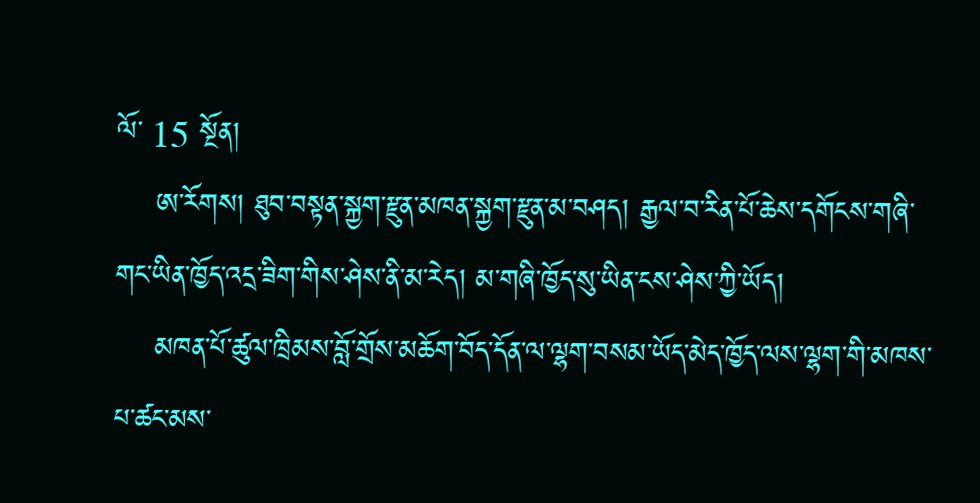ལོ་ 15 སྔོན།
    ཨ་རོགས། ཐུབ་བསྟན་སྐྱག་རྫུན་མཁན་སྐྱག་རྫུན་མ་བཤད། རྒྱལ་བ་རིན་པོ་ཆེས་དགོངས་གཞི་གང་ཡིན་ཁྱོད་འདྲ་ཟིག་གིས་ཤེས་ནི་མ་རེད། མ་གཞི་ཁྱོད་སུ་ཡིན་ངས་ཤེས་ཀྱི་ཡོད།
    མཁན་པོ་ཚུལ་ཁྲིམས་བློ་གྲོས་མཆོག་བོད་དོན་ལ་ལྷག་བསམ་ཡོད་མེད་ཁྱོད་ལས་ལྷག་གི་མཁས་པ་ཚང་མས་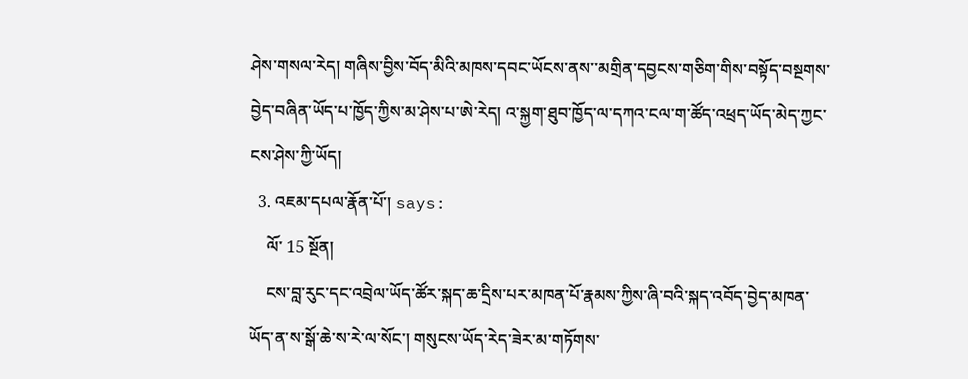ཤེས་གསལ་རེད། གཞིས་བྱིས་བོད་མིའི་མཁས་དབང་ཡོངས་ནས་་མགྲིན་དབྱངས་གཅིག་གིས་བསྟོད་བསྔགས་བྱེད་བཞིན་ཡོད་པ་ཁྱོད་ཀྱིས་མ་ཤེས་པ་ཨེ་རེད། འ་སྐྱག་ཐུབ་ཁྱོད་ལ་དཀའ་ངལ་ག་ཚོད་འཕྲད་ཡོད་མེད་ཀྱང་ངས་ཤེས་ཀྱི་ཡོད།
  3. འཇམ་དཔལ་རྣོན་པོ་། says:
    ལོ་ 15 སྔོན།
    ངས་བླ་རུང་དང་འབྲེལ་ཡོད་ཚོར་སྐད་ཆ་དྲིས་པར་མཁན་པོ་རྣམས་ཀྱིས་ཞི་བའི་སྐད་འབོད་བྱེད་མཁན་ཡོད་ན་ས་སྒོ་ཆེ་ས་རེ་ལ་སོང་། གསུངས་ཡོད་རེད་ཟེར་མ་གཏོགས་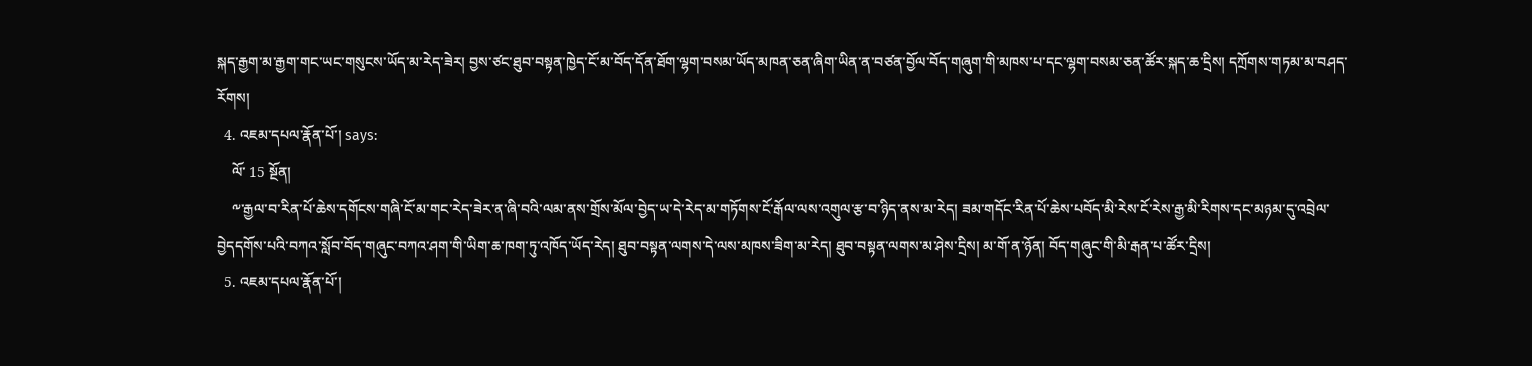སྐད་རྒྱག་མ་རྒྱག་གང་ཡང་གསུངས་ཡོད་མ་རེད་ཟེར། བྱས་ཙང་ཐུབ་བསྟན་ཁྱེད་ངོ་མ་བོད་དོན་ཐོག་ལྷག་བསམ་ཡོད་མཁན་ཅན་ཞིག་ཡིན་ན་བཙན་བྱོལ་བོད་གཞུག་གི་མཁས་པ་དང་ལྷག་བསམ་ཅན་ཚོར་སྐད་ཆ་དྲིས། དཀྲོགས་གཏམ་མ་བཤད་རོགས།
  4. འཇམ་དཔལ་རྣོན་པོ་། says:
    ལོ་ 15 སྔོན།
    ༸་རྒྱལ་བ་རིན་པོ་ཆེས་དགོངས་གཞི་ངོ་མ་གང་རེད་ཟེར་ན་ཞི་བའི་ལམ་ནས་གྲོས་མོལ་བྱེད་ཡ་དེ་རེད་མ་གཏོགས་ངོ་རྒོལ་ལས་འགུལ་རྩ་བ་ཉིད་ནས་མ་རེད། ཟམ་གདོང་རིན་པོ་ཆེས་པབོད་མི་རེས་ངོ་རེས་རྒྱ་མི་རིགས་དང་མཉམ་དུ་འབྲེལ་བྱེདདགོས་པའི་བཀའ་སློབ་བོད་གཞུང་བཀའ་ཤག་གི་ཡིག་ཆ་ཁག་ཏུ་འཁོད་ཡོད་རེད། ཐུབ་བསྟན་ལགས་དེ་ལས་མཁས་ཟིག་མ་རེད། ཐུབ་བསྟན་ལགས་མ་ཤེས་དྲིས། མ་གོ་ན་ཉོན། བོད་གཞུང་གི་མི་རྒན་པ་ཚོར་དྲིས།
  5. འཇམ་དཔལ་རྣོན་པོ་།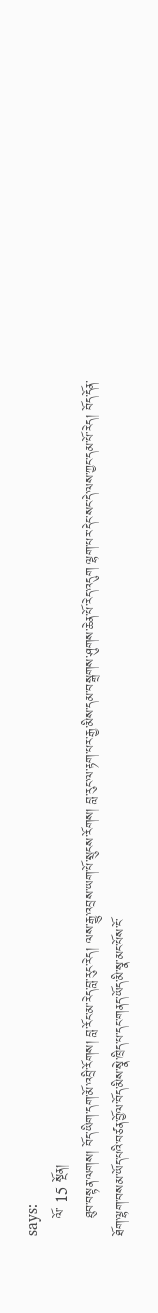says:
    ལོ་ 15 སྔོན།
    ཐུབ་བསྟན་ལགས། བོད་ཡིག་དག་མོ་འབྲི་རོགས། བླ་རོང་མ་རེད་བླ་རུང་རེད། ལས་རྒྱུ་འབྲས་ཡག་པོ་སྲུངས་རོགས། བླ་རུང་ལ་རྟག་པར་རྒྱ་མིས་དམ་བསྒྲགས་ཤུགས་ཆེན་པོ་རེད་འདུག ལྷག་པར་དེང་སང་དེ་ལས་ཀྱང་དམ་པོ་རེད། བོད་དོན་ཐོག་ལྷག་བསམ་ཡོད་པའི་བཙན་བྱོལ་བོད་མིས་སྣེ་ཁྲིད་པ་དང་གནད་ཡོད་མི་སྣ་མང་པོས་ངོ་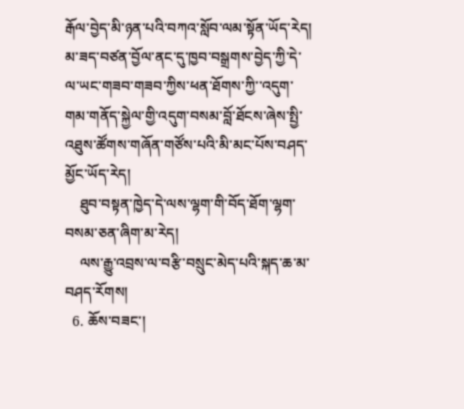རྒོལ་བྱེད་མི་ཉན་པའི་བཀའ་སློབ་ལམ་སྟོན་ཡོད་རེད། མ་ཟད་བཙན་བྱོལ་ནང་དུ་ཁྱབ་བསྒྲགས་བྱེད་ཀྱི་དེ་ལ་ཡང་གཟབ་གཟབ་ཀྱིས་ཕན་ཐོགས་ཀྱི་་འདུག་གམ་གནོད་སྐྱེལ་གྱི་འདུག་བསམ་བློ་ཐོངས་ཞེས་སྤྱི་འཐུས་ཚོགས་གཞོན་གཙོས་པའི་མི་མང་པོས་བཤད་མྱོང་ཡོད་རེད།
    ཐུབ་བསྟན་ཁྱེད་དེ་ལས་ལྷག་གི་བོད་ཐོག་ལྷག་བསམ་ཅན་ཞིག་མ་རེད།
    ལས་རྒྱུ་འབྲས་ལ་བརྩི་བསྲུང་མེད་པའི་སྐད་ཆ་མ་བཤད་རོགས།
  6. ཆོས་བཟང་།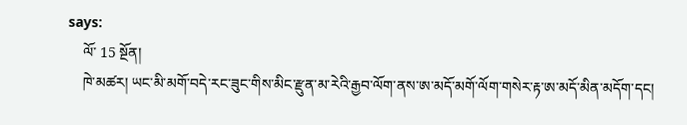says:
    ལོ་ 15 སྔོན།
    ཁེ་མཚར། ཡང་མི་མགོ་བདེ་རང་ཟུང་གིས་མིང་རྫུན་མ་རེའི་རྒྱབ་ལོག་ནས་ཨ་མདོ་མགོ་ལོག་གསེར་རྟ་ཨ་མདོ་མིན་མདོག་དང།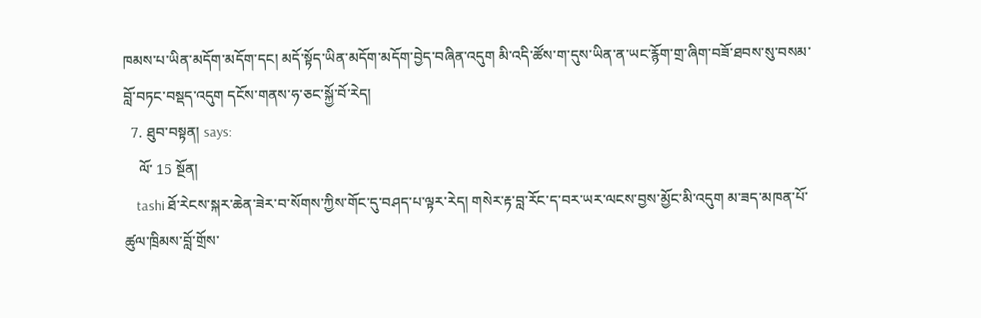ཁམས་པ་ཡིན་མདོག་མདོག་དང། མདོ་སྟོད་ཡིན་མདོག་མདོག་བྱེད་བཞིན་འདུག མི་འདི་ཚོས་ག་དུས་ཡིན་ན་ཡང་རྙོག་གྲ་ཞིག་བཟོ་ཐབས་སུ་བསམ་བློ་བཏང་བསྡད་འདུག དངོས་གནས་ཧ་ཅང་སྐྱོ་བོ་རེད།
  7. ཐུབ་བསྟན། says:
    ལོ་ 15 སྔོན།
    tashi ཐོ་རེངས་སྐར་ཆེན་ཟེར་བ་སོགས་ཀྱིས་གོང་དུ་བཤད་པ་ལྟར་རེད། གསེར་རྟ་བླ་རོང་ད་བར་ཡར་ལངས་བྱས་མྱོང་མི་འདུག མ་ཟད་མཁན་པོ་ཚུལ་ཁྲིམས་བློ་གྲོས་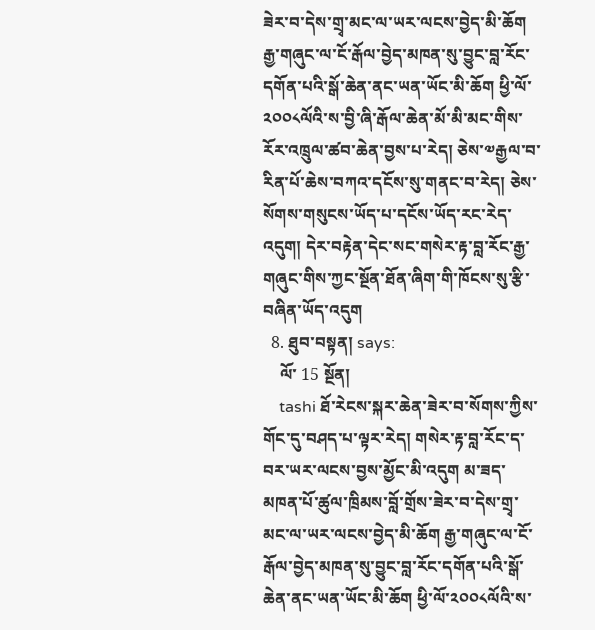ཟེར་བ་དེས་གྲྭ་མང་ལ་ཡར་ལངས་བྱེད་མི་ཆོག རྒྱ་གཞུང་ལ་ངོ་རྒོལ་བྱེད་མཁན་སུ་བྱུང་བླ་རོང་དགོན་པའི་སྒོ་ཆེན་ནང་ཡན་ཡོང་མི་ཆོག ཕྱི་ལོ་༢༠༠༨ལོའི་ས་བྱི་ཞི་རྒོལ་ཆེན་མོ་མི་མང་གིས་རོར་འཁྲུལ་ཚབ་ཆེན་བྱས་པ་རེད། ཅེས་༧རྒྱལ་བ་རིན་པོ་ཆེས་བཀའ་དངོས་སུ་གནང་བ་རེད། ཅེས་སོགས་གསུངས་ཡོད་པ་དངོས་ཡོད་རང་རེད་འདུག། དེར་བརྟེན་དེང་སང་གསེར་རྟ་བླ་རོང་རྒྱ་གཞུང་གིས་ཀྱང་སྔོན་ཐོན་ཞིག་གི་ཁོངས་སུ་རྩི་བཞིན་ཡོད་འདུག
  8. ཐུབ་བསྟན། says:
    ལོ་ 15 སྔོན།
    tashi ཐོ་རེངས་སྐར་ཆེན་ཟེར་བ་སོགས་ཀྱིས་གོང་དུ་བཤད་པ་ལྟར་རེད། གསེར་རྟ་བླ་རོང་ད་བར་ཡར་ལངས་བྱས་མྱོང་མི་འདུག མ་ཟད་མཁན་པོ་ཚུལ་ཁྲིམས་བློ་གྲོས་ཟེར་བ་དེས་གྲྭ་མང་ལ་ཡར་ལངས་བྱེད་མི་ཆོག རྒྱ་གཞུང་ལ་ངོ་རྒོལ་བྱེད་མཁན་སུ་བྱུང་བླ་རོང་དགོན་པའི་སྒོ་ཆེན་ནང་ཡན་ཡོང་མི་ཆོག ཕྱི་ལོ་༢༠༠༨ལོའི་ས་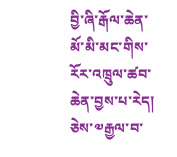བྱི་ཞི་རྒོལ་ཆེན་མོ་མི་མང་གིས་རོར་འཁྲུལ་ཚབ་ཆེན་བྱས་པ་རེད། ཅེས་༧རྒྱལ་བ་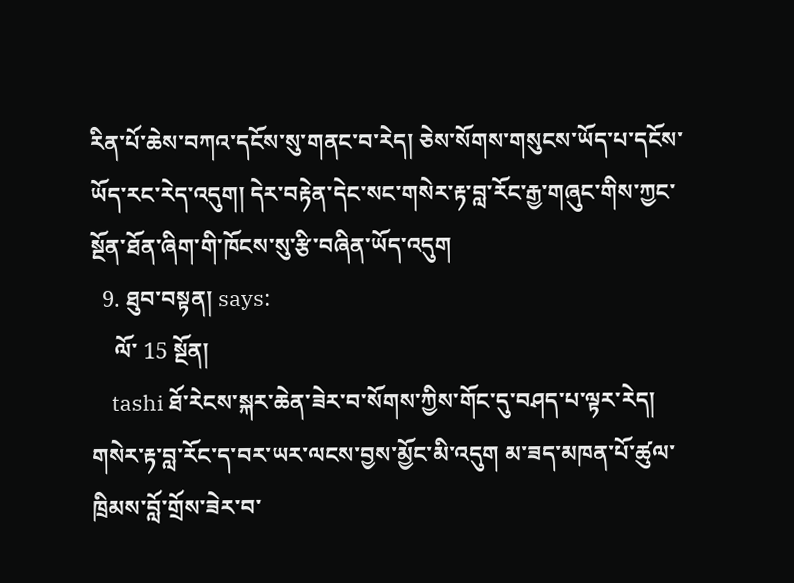རིན་པོ་ཆེས་བཀའ་དངོས་སུ་གནང་བ་རེད། ཅེས་སོགས་གསུངས་ཡོད་པ་དངོས་ཡོད་རང་རེད་འདུག། དེར་བརྟེན་དེང་སང་གསེར་རྟ་བླ་རོང་རྒྱ་གཞུང་གིས་ཀྱང་སྔོན་ཐོན་ཞིག་གི་ཁོངས་སུ་རྩི་བཞིན་ཡོད་འདུག
  9. ཐུབ་བསྟན། says:
    ལོ་ 15 སྔོན།
    tashi ཐོ་རེངས་སྐར་ཆེན་ཟེར་བ་སོགས་ཀྱིས་གོང་དུ་བཤད་པ་ལྟར་རེད། གསེར་རྟ་བླ་རོང་ད་བར་ཡར་ལངས་བྱས་མྱོང་མི་འདུག མ་ཟད་མཁན་པོ་ཚུལ་ཁྲིམས་བློ་གྲོས་ཟེར་བ་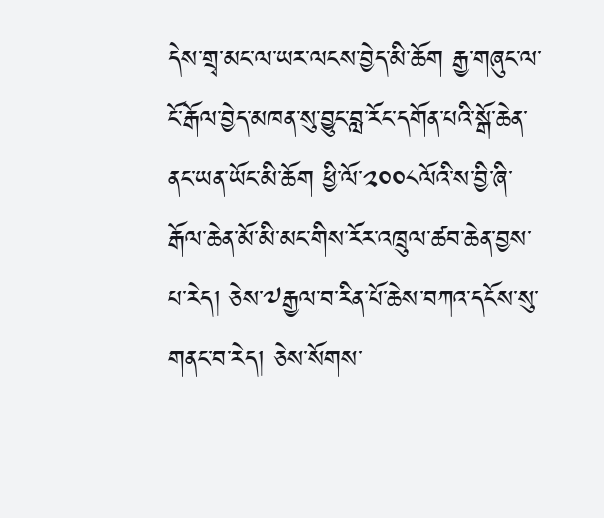དེས་གྲྭ་མང་ལ་ཡར་ལངས་བྱེད་མི་ཆོག རྒྱ་གཞུང་ལ་ངོ་རྒོལ་བྱེད་མཁན་སུ་བྱུང་བླ་རོང་དགོན་པའི་སྒོ་ཆེན་ནང་ཡན་ཡོང་མི་ཆོག ཕྱི་ལོ་༢༠༠༨ལོའི་ས་བྱི་ཞི་རྒོལ་ཆེན་མོ་མི་མང་གིས་རོར་འཁྲུལ་ཚབ་ཆེན་བྱས་པ་རེད། ཅེས་༧རྒྱལ་བ་རིན་པོ་ཆེས་བཀའ་དངོས་སུ་གནང་བ་རེད། ཅེས་སོགས་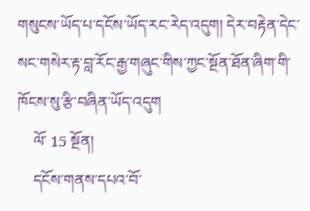གསུངས་ཡོད་པ་དངོས་ཡོད་རང་རེད་འདུག། དེར་བརྟེན་དེང་སང་གསེར་རྟ་བླ་རོང་རྒྱ་གཞུང་གིས་ཀྱང་སྔོན་ཐོན་ཞིག་གི་ཁོངས་སུ་རྩི་བཞིན་ཡོད་འདུག
    ལོ་ 15 སྔོན།
    དངོས་གནས་དཔའ་བོ་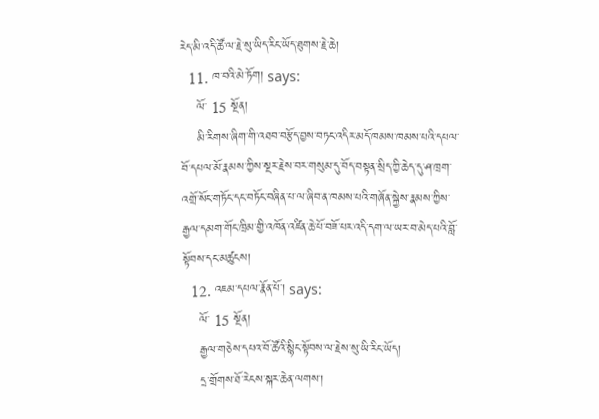རེད་མི་འདི་ཚོ་ལ་རྗེ་སུ་ཡིད་རིང་ཡོད་ཐུགས་རྗེ་ཆེ།
  11. ཁ་བའི་མེ་ཏོག། says:
    ལོ་ 15 སྔོན།
    མི་རིགས་ཞིག་གི་འཐབ་བརྩོད་བྱས་བཏང་འདིར་མདོ་ཁམས་ཁམས་པའི་དཔལ་བོ་དཔལ་མོ་རྣམས་ཀྱིས་སྔར་རྗེས་བར་གསུམ་དུ་བོད་བསྟན་སྲིད་ཀྱི་ཆེད་དུ་ཤ་ཁྲག་འགྲོ་སོང་གཏོང་དང་བཏོང་བཞིན་པ་ལ་ཞིབ་ན་ཁམས་པའི་གཞོན་སྐྱེས་རྣམས་ཀྱིས་རྒྱལ་དམག་གོང་ཁྲིམ་གྱི་འཁོན་འཛིན་ཆེ་པོ་བཟོ་པར་འདི་དག་ལ་ཡར་བ་མེད་པའི་བློ་སྟོབས་དང་མཚུངས།
  12. འཇམ་དཔལ་རྣོན་པོ་། says:
    ལོ་ 15 སྔོན།
    རྒྱལ་གཅེས་དཔའ་བོ་ཚོའི་སྙིང་སྟོབས་ལ་རྗེས་སུ་ཡི་རིང་ཡོད།
    དྲ་གྲོགས་ཐོ་རེངས་སྐར་ཆེན་ལགས་།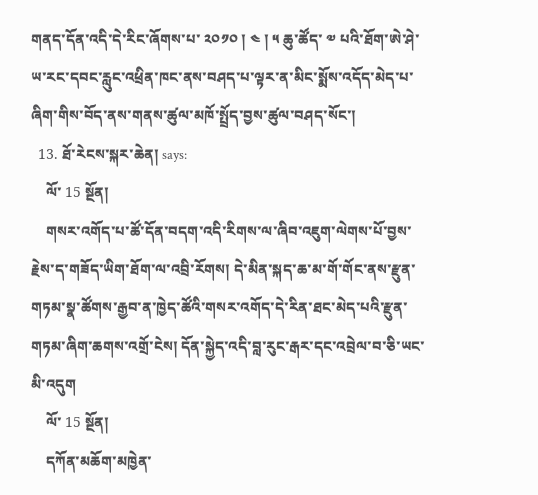གནད་དོན་འདི་དེ་རིང་ཞོགས་པ་ ༢༠༡༠ ། ༤ ། ༥ ཆུ་ཚོད་ ༧ པའི་ཐོག་ཨེ་ཤེ་ཡ་རང་དབང་རླུང་འཕྲིན་ཁང་ནས་བཤད་པ་ལྟར་ན་མིང་སྨོས་འདོད་མེད་པ་ཞིག་གིས་བོད་ནས་གནས་ཚུལ་མཁོ་སྤྲོད་བྱས་ཚུལ་བཤད་སོང་།
  13. ཐོ་རེངས་སྐར་ཆེན། says:
    ལོ་ 15 སྔོན།
    གསར་འགོད་པ་ཚོ་དོན་བདག་འདི་རིགས་ལ་ཞིབ་འཇུག་ལེགས་པོ་བྱས་རྗེས་ད་གཟོད་ཡིག་ཐོག་ལ་འབྲི་རོགས། དེ་མིན་སྐད་ཆ་མ་གོ་གོང་ནས་རྫུན་གཏམ་སྣ་ཚོགས་རྒྱབ་ན་ཁྱེད་ཚོའི་གསར་འགོད་དེ་རིན་ཐང་མེད་པའི་རྫུན་གཏམ་ཞིག་ཆགས་འགྲོ་ངེས། དོན་སྐྱེད་འདི་བླ་རུང་རྒར་དང་འབྲེལ་བ་ཅི་ཡང་མི་འདུག
    ལོ་ 15 སྔོན།
    དཀོན་མཆོག་མཁྱེན་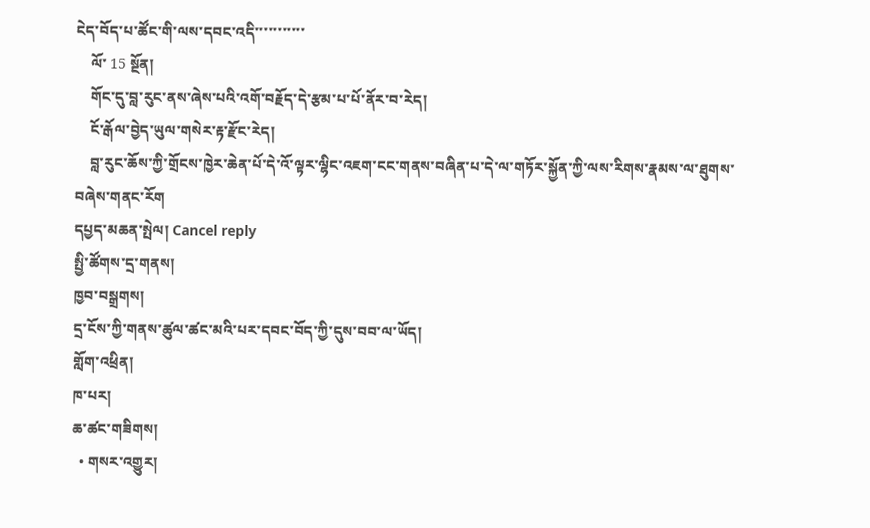ངེད་བོད་པ་ཚོང་གི་ལས་དབང་འདི་་་་་་་་་་་
    ལོ་ 15 སྔོན།
    གོང་དུ་བླ་རུང་ནས་ཞེས་པའི་འགོ་བརྗོད་དེ་རྩམ་པ་པོ་ནོར་བ་རེད།
    ངོ་རྒོལ་བྱེད་ཡུལ་གསེར་རྟ་རྫོང་རེད།
    བླ་རུང་ཆོས་ཀྱི་གྲོངས་ཁྱེར་ཆེན་པོ་དེ་འོ་ལྟར་ལྷིང་འཇག་ངང་གནས་བཞིན་པ་དེ་ལ་གཏོར་སྐྱོན་ཀྱི་ལས་རིགས་རྣམས་ལ་ཐུགས་བཞེས་གནང་རོག
དཔྱད་མཆན་སྤེལ། Cancel reply
སྤྱི་ཚོགས་དྲ་གནས།
ཁྱབ་བསྒྲགས།
དྲ་ངོས་ཀྱི་གནས་ཚུལ་ཚང་མའི་པར་དབང་བོད་ཀྱི་དུས་བབ་ལ་ཡོད།
གློག་འཕྲིན།
ཁ་པར།
ཆ་ཚང་གཟིགས།
  • གསར་འགྱུར།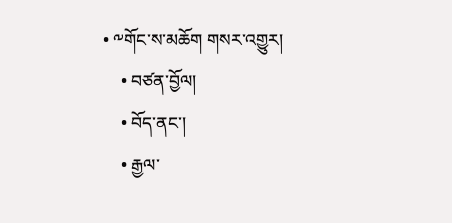• ༸གོང་ས་མཆོག གསར་འགྱུར།
    • བཙན་བྱོལ།
    • བོད་ནང་།
    • རྒྱལ་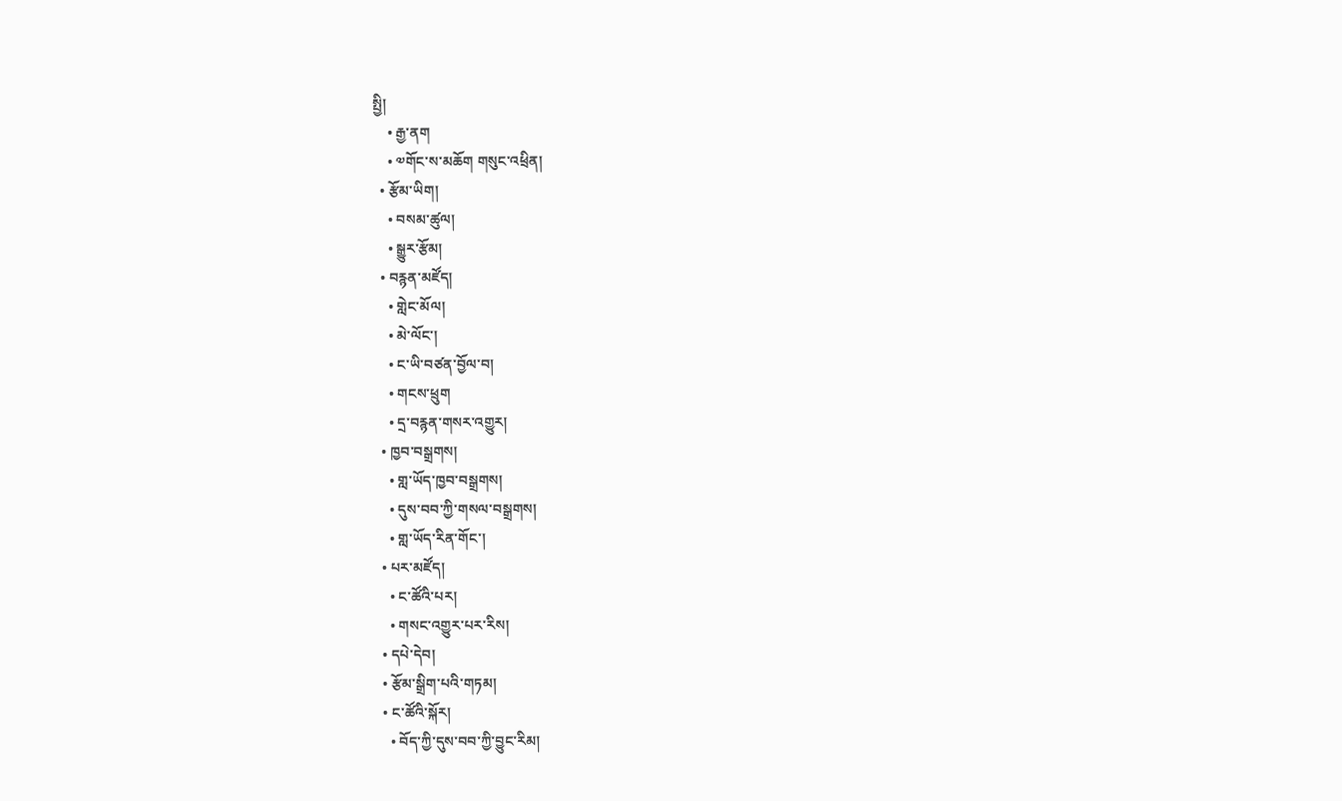སྤྱི།
    • རྒྱ་ནག
    • ༧གོང་ས་མཆོག གསུང་འཕྲིན།
  • རྩོམ་ཡིག།
    • བསམ་ཚུལ།
    • སྒྱུར་རྩོམ།
  • བརྙན་མཛོད།
    • གླེང་མོལ།
    • མེ་ལོང་།
    • ང་ཡི་བཙན་བྱོལ་བ།
    • གངས་ཕྲུག
    • དྲ་བརྙན་གསར་འགྱུར།
  • ཁྱབ་བསྒྲགས།
    • གླ་ཡོད་ཁྱབ་བསྒྲགས།
    • དུས་བབ་ཀྱི་གསལ་བསྒྲགས།
    • གླ་ཡོད་རིན་གོང་།
  • པར་མཛོད།
    • ང་ཚོའི་པར།
    • གསང་འགྱུར་པར་རིས།
  • དཔེ་དེབ།
  • རྩོམ་སྒྲིག་པའི་གཏམ།
  • ང་ཚོའི་སྐོར།
    • བོད་ཀྱི་དུས་བབ་ཀྱི་བྱུང་རིམ།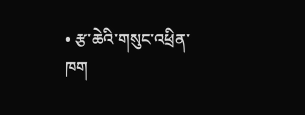• རྩ་ཆེའི་གསུང་འཕྲིན་ཁག